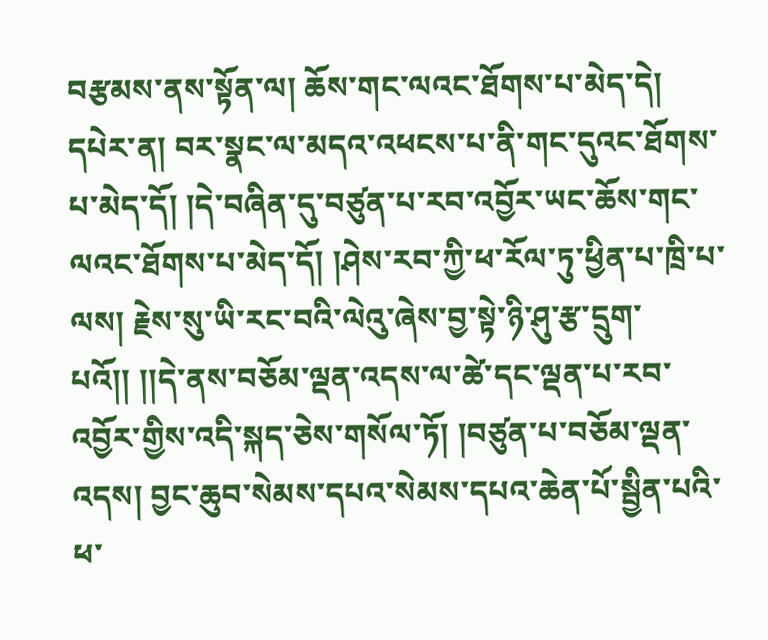བརྩམས་ནས་སྟོན་ལ། ཆོས་གང་ལའང་ཐོགས་པ་མེད་དེ། དཔེར་ན། བར་སྣང་ལ་མདའ་འཕངས་པ་ནི་གང་དུའང་ཐོགས་པ་མེད་དོ། །དེ་བཞིན་དུ་བཙུན་པ་རབ་འབྱོར་ཡང་ཆོས་གང་ལའང་ཐོགས་པ་མེད་དོ། །ཤེས་རབ་ཀྱི་ཕ་རོལ་ཏུ་ཕྱིན་པ་ཁྲི་པ་ལས། རྗེས་སུ་ཡི་རང་བའི་ལེའུ་ཞེས་བྱ་སྟེ་ཉི་ཤུ་རྩ་དྲུག་པའོ།། །།དེ་ནས་བཅོམ་ལྡན་འདས་ལ་ཚེ་དང་ལྡན་པ་རབ་འབྱོར་གྱིས་འདི་སྐད་ཅེས་གསོལ་ཏོ། །བཙུན་པ་བཅོམ་ལྡན་འདས། བྱང་ཆུབ་སེམས་དཔའ་སེམས་དཔའ་ཆེན་པོ་སྦྱིན་པའི་ཕ་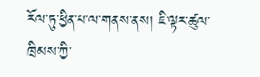རོལ་ཏུ་ཕྱིན་པ་ལ་གནས་ནས། ཇི་ལྟར་ཚུལ་ཁྲིམས་ཀྱི་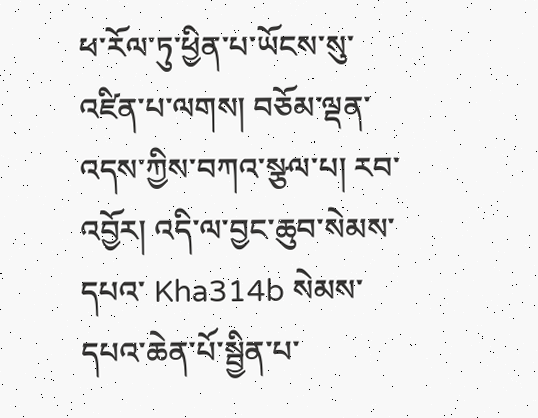ཕ་རོལ་ཏུ་ཕྱིན་པ་ཡོངས་སུ་འཛིན་པ་ལགས། བཅོམ་ལྡན་འདས་ཀྱིས་བཀའ་སྩལ་པ། རབ་འབྱོར། འདི་ལ་བྱང་ཆུབ་སེམས་དཔའ་ Kha314b སེམས་དཔའ་ཆེན་པོ་སྦྱིན་པ་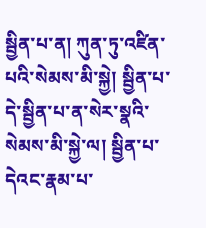སྦྱིན་པ་ན། ཀུན་ཏུ་འཛིན་པའི་སེམས་མི་སྐྱེ། སྦྱིན་པ་དེ་སྦྱིན་པ་ན་སེར་སྣའི་སེམས་མི་སྐྱེ་ལ། སྦྱིན་པ་དེའང་རྣམ་པ་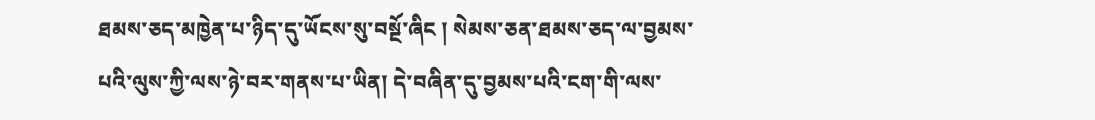ཐམས་ཅད་མཁྱེན་པ་ཉིད་དུ་ཡོངས་སུ་བསྔོ་ཞིང ། སེམས་ཅན་ཐམས་ཅད་ལ་བྱམས་པའི་ལུས་ཀྱི་ལས་ཉེ་བར་གནས་པ་ཡིན། དེ་བཞིན་དུ་བྱམས་པའི་ངག་གི་ལས་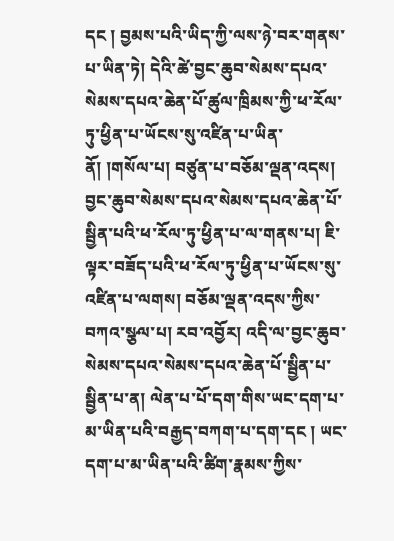དང ། བྱམས་པའི་ཡིད་ཀྱི་ལས་ཉེ་བར་གནས་པ་ཡིན་ཏེ། དེའི་ཚེ་བྱང་ཆུབ་སེམས་དཔའ་སེམས་དཔའ་ཆེན་པོ་ཚུལ་ཁྲིམས་ཀྱི་ཕ་རོལ་ཏུ་ཕྱིན་པ་ཡོངས་སུ་འཛིན་པ་ཡིན་ནོ། །གསོལ་པ། བཙུན་པ་བཅོམ་ལྡན་འདས། བྱང་ཆུབ་སེམས་དཔའ་སེམས་དཔའ་ཆེན་པོ་སྦྱིན་པའི་ཕ་རོལ་ཏུ་ཕྱིན་པ་ལ་གནས་པ། ཇི་ལྟར་བཟོད་པའི་ཕ་རོལ་ཏུ་ཕྱིན་པ་ཡོངས་སུ་འཛིན་པ་ལགས། བཅོམ་ལྡན་འདས་ཀྱིས་བཀའ་སྩལ་པ། རབ་འབྱོར། འདི་ལ་བྱང་ཆུབ་སེམས་དཔའ་སེམས་དཔའ་ཆེན་པོ་སྦྱིན་པ་སྦྱིན་པ་ན། ལེན་པ་པོ་དག་གིས་ཡང་དག་པ་མ་ཡིན་པའི་བརྒྱད་བཀག་པ་དག་དང ། ཡང་དག་པ་མ་ཡིན་པའི་ཚིག་རྣམས་ཀྱིས་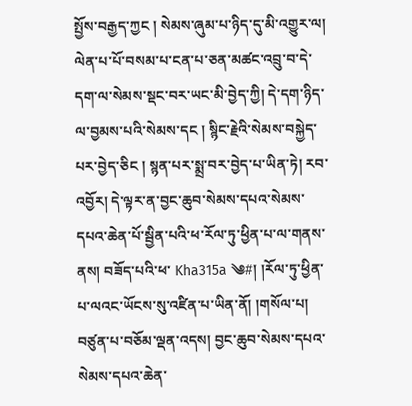སྤྱོས་བརྒྱད་ཀྱང ། སེམས་ཞུམ་པ་ཉིད་དུ་མི་འགྱུར་ལ། ལེན་པ་པོ་བསམ་པ་ངན་པ་ཅན་མཚང་འབྲུ་བ་དེ་དག་ལ་སེམས་སྡང་བར་ཡང་མི་བྱེད་ཀྱི། དེ་དག་ཉིད་ལ་བྱམས་པའི་སེམས་དང ། སྙིང་རྗེའི་སེམས་བསྐྱེད་པར་བྱེད་ཅིང ། སྙན་པར་སྨྲ་བར་བྱེད་པ་ཡིན་ཏེ། རབ་འབྱོར། དེ་ལྟར་ན་བྱང་ཆུབ་སེམས་དཔའ་སེམས་དཔའ་ཆེན་པོ་སྦྱིན་པའི་ཕ་རོལ་ཏུ་ཕྱིན་པ་ལ་གནས་ནས། བཟོད་པའི་ཕ་ Kha315a ༄#། །རོལ་ཏུ་ཕྱིན་པ་ལའང་ཡོངས་སུ་འཛིན་པ་ཡིན་ནོ། །གསོལ་པ། བཙུན་པ་བཅོམ་ལྡན་འདས། བྱང་ཆུབ་སེམས་དཔའ་སེམས་དཔའ་ཆེན་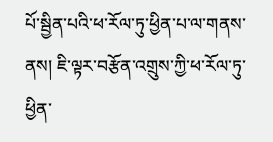པོ་སྦྱིན་པའི་ཕ་རོལ་ཏུ་ཕྱིན་པ་ལ་གནས་ནས། ཇི་ལྟར་བརྩོན་འགྲུས་ཀྱི་ཕ་རོལ་ཏུ་ཕྱིན་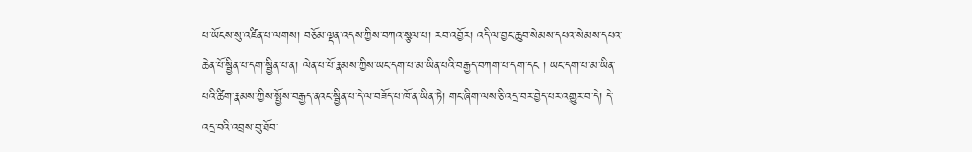པ་ཡོངས་སུ་འཛིན་པ་ལགས། བཅོམ་ལྡན་འདས་ཀྱིས་བཀའ་སྩལ་པ། རབ་འབྱོར། འདི་ལ་བྱང་ཆུབ་སེམས་དཔའ་སེམས་དཔའ་ཆེན་པོ་སྦྱིན་པ་དག་སྦྱིན་པ་ན། ལེན་པ་པོ་རྣམས་ཀྱིས་ཡང་དག་པ་མ་ཡིན་པའི་བརྒྱད་བཀག་པ་དག་དང ། ཡང་དག་པ་མ་ཡིན་པའི་ཚིག་རྣམས་ཀྱིས་སྤྱོས་བརྒྱད་ནའང་སྦྱིན་པ་དེ་ལ་བཟོད་པ་ཁོ་ན་ཡིན་ཏེ། གང་ཞིག་ལས་ཅི་འདྲ་བར་བྱེད་པར་འགྱུར་བ་དེ། དེ་འདྲ་བའི་འབྲས་བུ་ཐོབ་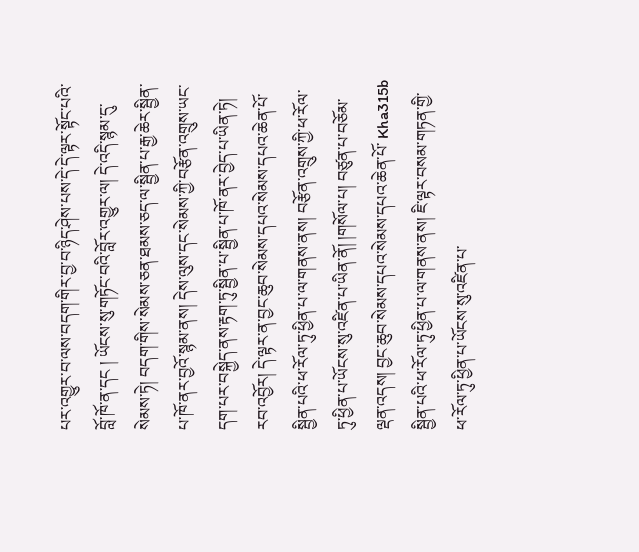པར་འགྱུར་བ་ལས་བདག་གིར་བྱ་བ་ཉིད་ཤེས་པས་དེ་དེ་ལྟར་སྟོང་པའི་བློ་ཁོ་ན་དང ། ཡོངས་སུ་གཏོང་བའི་བློར་འགྱུར་ལ། དེ་འདི་སྙམ་དུ་སེམས་ཏེ། བདག་གིས་སེམས་ཅན་ཐམས་ཅད་ལ་སྦྱིན་པ་རྒྱ་ཆེར་སྦྱིན་པ་ཁོ་ནར་བྱའོ་སྙམ་ནས། དེས་ལུས་དང་སེམས་ཀྱི་བརྩོན་འགྲུས་ཡང་དག་པར་བསྐྱེད་ནས་རྟག་ཏུ་སྦྱིན་པ་སྦྱིན་པ་ཁོ་ནར་བྱེད་པ་ཡིན་ཏེ། རབ་འབྱོར། དེ་ལྟར་ན་བྱང་ཆུབ་སེམས་དཔའ་སེམས་དཔའ་ཆེན་པོ་སྦྱིན་པའི་ཕ་རོལ་ཏུ་ཕྱིན་པ་ལ་གནས་ནས། བརྩོན་འགྲུས་ཀྱི་ཕ་རོལ་ཏུ་ཕྱིན་པ་ཡོངས་སུ་འཛིན་པ་ཡིན་ནོ། །གསོལ་པ། བཙུན་པ་བཅོམ་ལྡན་འདས། བྱང་ཆུབ་སེམས་དཔའ་སེམས་དཔའ་ཆེན་པོ་ Kha315b སྦྱིན་པའི་ཕ་རོལ་ཏུ་ཕྱིན་པ་ལ་གནས་ནས། ཇི་ལྟར་བསམ་གཏན་གྱི་ཕ་རོལ་ཏུ་ཕྱིན་པ་ཡོངས་སུ་འཛིན་པ་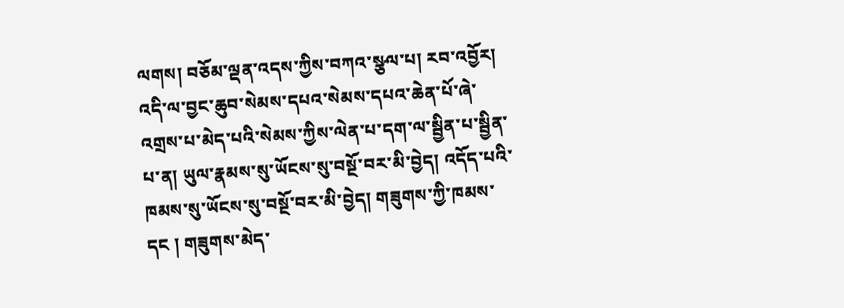ལགས། བཅོམ་ལྡན་འདས་ཀྱིས་བཀའ་སྩལ་པ། རབ་འབྱོར། འདི་ལ་བྱང་ཆུབ་སེམས་དཔའ་སེམས་དཔའ་ཆེན་པོ་ཞེ་འགྲས་པ་མེད་པའི་སེམས་ཀྱིས་ལེན་པ་དག་ལ་སྦྱིན་པ་སྦྱིན་པ་ན། ཡུལ་རྣམས་སུ་ཡོངས་སུ་བསྔོ་བར་མི་བྱེད། འདོད་པའི་ཁམས་སུ་ཡོངས་སུ་བསྔོ་བར་མི་བྱེད། གཟུགས་ཀྱི་ཁམས་དང ། གཟུགས་མེད་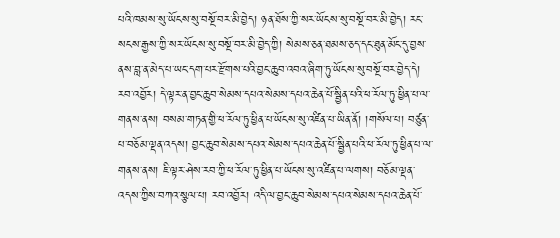པའི་ཁམས་སུ་ཡོངས་སུ་བསྔོ་བར་མི་བྱེད། ཉན་ཐོས་ཀྱི་སར་ཡོངས་སུ་བསྔོ་བར་མི་བྱེད། རང་སངས་རྒྱས་ཀྱི་སར་ཡོངས་སུ་བསྔོ་བར་མི་བྱེད་ཀྱི། སེམས་ཅན་ཐམས་ཅད་དང་ཐུན་མོང་དུ་བྱས་ནས་བླ་ན་མེད་པ་ཡང་དག་པར་རྫོགས་པའི་བྱང་ཆུབ་འབའ་ཞིག་ཏུ་ཡོངས་སུ་བསྔོ་བར་བྱེད་དེ། རབ་འབྱོར། དེ་ལྟར་ན་བྱང་ཆུབ་སེམས་དཔའ་སེམས་དཔའ་ཆེན་པོ་སྦྱིན་པའི་ཕ་རོལ་ཏུ་ཕྱིན་པ་ལ་གནས་ནས། བསམ་གཏན་གྱི་ཕ་རོལ་ཏུ་ཕྱིན་པ་ཡོངས་སུ་འཛིན་པ་ཡིན་ནོ། །གསོལ་པ། བཙུན་པ་བཅོམ་ལྡན་འདས། བྱང་ཆུབ་སེམས་དཔའ་སེམས་དཔའ་ཆེན་པོ་སྦྱིན་པའི་ཕ་རོལ་ཏུ་ཕྱིན་པ་ལ་གནས་ནས། ཇི་ལྟར་ཤེས་རབ་ཀྱི་ཕ་རོལ་ཏུ་ཕྱིན་པ་ཡོངས་སུ་འཛིན་པ་ལགས། བཅོམ་ལྡན་འདས་ཀྱིས་བཀའ་སྩལ་པ། རབ་འབྱོར། འདི་ལ་བྱང་ཆུབ་སེམས་དཔའ་སེམས་དཔའ་ཆེན་པོ་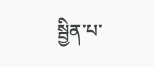སྦྱིན་པ་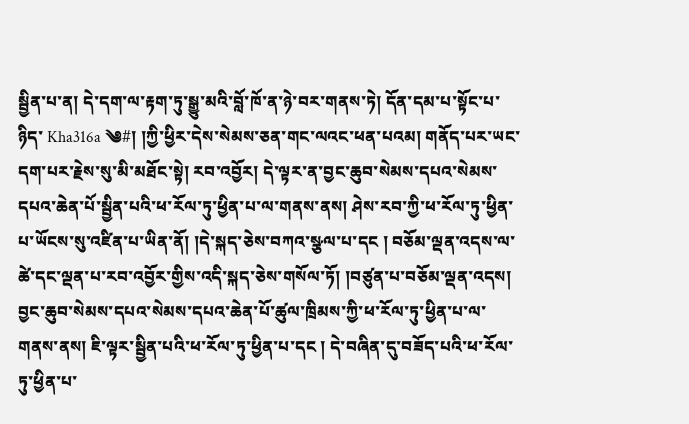སྦྱིན་པ་ན། དེ་དག་ལ་རྟག་ཏུ་སྒྱུ་མའི་བློ་ཁོ་ན་ཉེ་བར་གནས་ཏེ། དོན་དམ་པ་སྟོང་པ་ཉིད་ Kha316a ༄#། །ཀྱི་ཕྱིར་དེས་སེམས་ཅན་གང་ལའང་ཕན་པའམ། གནོད་པར་ཡང་དག་པར་རྗེས་སུ་མི་མཐོང་སྟེ། རབ་འབྱོར། དེ་ལྟར་ན་བྱང་ཆུབ་སེམས་དཔའ་སེམས་དཔའ་ཆེན་པོ་སྦྱིན་པའི་ཕ་རོལ་ཏུ་ཕྱིན་པ་ལ་གནས་ནས། ཤེས་རབ་ཀྱི་ཕ་རོལ་ཏུ་ཕྱིན་པ་ཡོངས་སུ་འཛིན་པ་ཡིན་ནོ། །དེ་སྐད་ཅེས་བཀའ་སྩལ་པ་དང ། བཅོམ་ལྡན་འདས་ལ་ཚེ་དང་ལྡན་པ་རབ་འབྱོར་གྱིས་འདི་སྐད་ཅེས་གསོལ་ཏོ། །བཙུན་པ་བཅོམ་ལྡན་འདས། བྱང་ཆུབ་སེམས་དཔའ་སེམས་དཔའ་ཆེན་པོ་ཚུལ་ཁྲིམས་ཀྱི་ཕ་རོལ་ཏུ་ཕྱིན་པ་ལ་གནས་ནས། ཇི་ལྟར་སྦྱིན་པའི་ཕ་རོལ་ཏུ་ཕྱིན་པ་དང ། དེ་བཞིན་དུ་བཟོད་པའི་ཕ་རོལ་ཏུ་ཕྱིན་པ་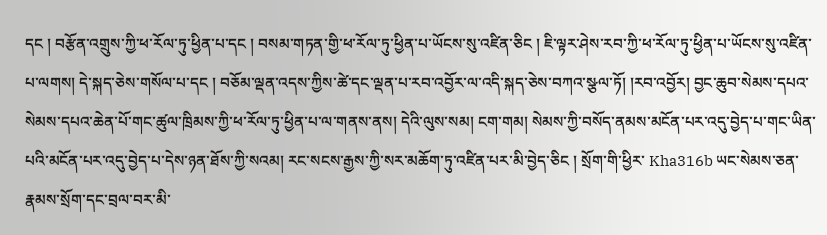དང ། བརྩོན་འགྲུས་ཀྱི་ཕ་རོལ་ཏུ་ཕྱིན་པ་དང ། བསམ་གཏན་གྱི་ཕ་རོལ་ཏུ་ཕྱིན་པ་ཡོངས་སུ་འཛིན་ཅིང ། ཇི་ལྟར་ཤེས་རབ་ཀྱི་ཕ་རོལ་ཏུ་ཕྱིན་པ་ཡོངས་སུ་འཛིན་པ་ལགས། དེ་སྐད་ཅེས་གསོལ་པ་དང ། བཅོམ་ལྡན་འདས་ཀྱིས་ཚེ་དང་ལྡན་པ་རབ་འབྱོར་ལ་འདི་སྐད་ཅེས་བཀའ་སྩལ་ཏོ། །རབ་འབྱོར། བྱང་ཆུབ་སེམས་དཔའ་སེམས་དཔའ་ཆེན་པོ་གང་ཚུལ་ཁྲིམས་ཀྱི་ཕ་རོལ་ཏུ་ཕྱིན་པ་ལ་གནས་ནས། དེའི་ལུས་སམ། ངག་གམ། སེམས་ཀྱི་བསོད་ནམས་མངོན་པར་འདུ་བྱེད་པ་གང་ཡིན་པའི་མངོན་པར་འདུ་བྱེད་པ་དེས་ཉན་ཐོས་ཀྱི་སའམ། རང་སངས་རྒྱས་ཀྱི་སར་མཆོག་ཏུ་འཛིན་པར་མི་བྱེད་ཅིང ། སྲོག་གི་ཕྱིར་ Kha316b ཡང་སེམས་ཅན་རྣམས་སྲོག་དང་བྲལ་བར་མི་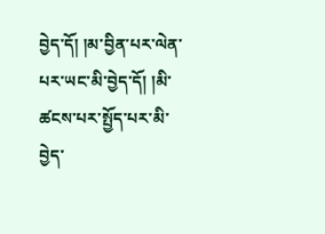བྱེད་དོ། །མ་བྱིན་པར་ལེན་པར་ཡང་མི་བྱེད་དོ། །མི་ཚངས་པར་སྤྱོད་པར་མི་བྱེད་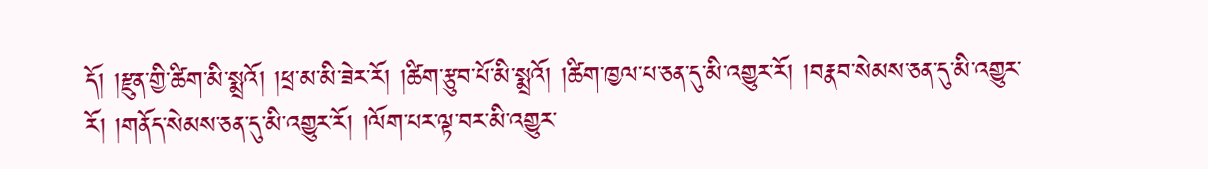དོ། །རྫུན་གྱི་ཚིག་མི་སྨྲའོ། །ཕྲ་མ་མི་ཟེར་རོ། །ཚིག་རྩུབ་པོ་མི་སྨྲའོ། །ཚིག་ཁྱལ་པ་ཅན་དུ་མི་འགྱུར་རོ། །བརྣབ་སེམས་ཅན་དུ་མི་འགྱུར་རོ། །གནོད་སེམས་ཅན་དུ་མི་འགྱུར་རོ། །ལོག་པར་ལྟ་བར་མི་འགྱུར་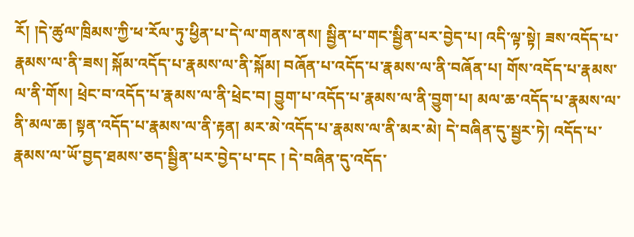རོ། །དེ་ཚུལ་ཁྲིམས་ཀྱི་ཕ་རོལ་ཏུ་ཕྱིན་པ་དེ་ལ་གནས་ནས། སྦྱིན་པ་གང་སྦྱིན་པར་བྱེད་པ། འདི་ལྟ་སྟེ། ཟས་འདོད་པ་རྣམས་ལ་ནི་ཟས། སྐོམ་འདོད་པ་རྣམས་ལ་ནི་སྐོམ། བཞོན་པ་འདོད་པ་རྣམས་ལ་ནི་བཞོན་པ། གོས་འདོད་པ་རྣམས་ལ་ནི་གོས། ཕྲེང་བ་འདོད་པ་རྣམས་ལ་ནི་ཕྲེང་བ། བྱུག་པ་འདོད་པ་རྣམས་ལ་ནི་བྱུག་པ། མལ་ཆ་འདོད་པ་རྣམས་ལ་ནི་མལ་ཆ། སྟན་འདོད་པ་རྣམས་ལ་ནི་རྟན། མར་མེ་འདོད་པ་རྣམས་ལ་ནི་མར་མེ། དེ་བཞིན་དུ་སྦྱར་ཏེ། འདོད་པ་རྣམས་ལ་ཡོ་བྱད་ཐམས་ཅད་སྦྱིན་པར་བྱེད་པ་དང ། དེ་བཞིན་དུ་འདོད་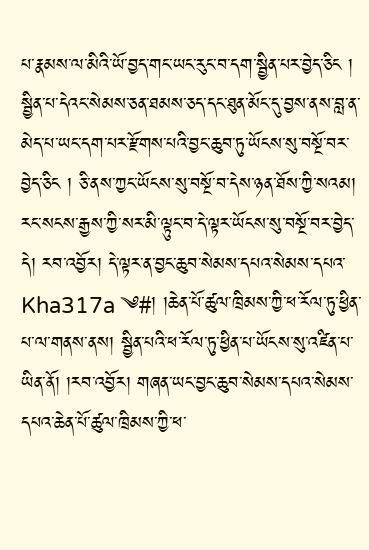པ་རྣམས་ལ་མིའི་ཡོ་བྱད་གང་ཡང་རུང་བ་དག་སྦྱིན་པར་བྱེད་ཅིང ། སྦྱིན་པ་དེའང་སེམས་ཅན་ཐམས་ཅད་དང་ཐུན་མོང་དུ་བྱས་ནས་བླ་ན་མེད་པ་ཡང་དག་པར་རྫོགས་པའི་བྱང་ཆུབ་ཏུ་ཡོངས་སུ་བསྔོ་བར་བྱེད་ཅིང ། ཅི་ནས་ཀྱང་ཡོངས་སུ་བསྔོ་བ་དེས་ཉན་ཐོས་ཀྱི་སའམ། རང་སངས་རྒྱས་ཀྱི་སར་མི་ལྟུང་བ་དེ་ལྟར་ཡོངས་སུ་བསྔོ་བར་བྱེད་དེ། རབ་འབྱོར། དེ་ལྟར་ན་བྱང་ཆུབ་སེམས་དཔའ་སེམས་དཔའ་ Kha317a ༄#། །ཆེན་པོ་ཚུལ་ཁྲིམས་ཀྱི་ཕ་རོལ་ཏུ་ཕྱིན་པ་ལ་གནས་ནས། སྦྱིན་པའི་ཕ་རོལ་ཏུ་ཕྱིན་པ་ཡོངས་སུ་འཛིན་པ་ཡིན་ནོ། །རབ་འབྱོར། གཞན་ཡང་བྱང་ཆུབ་སེམས་དཔའ་སེམས་དཔའ་ཆེན་པོ་ཚུལ་ཁྲིམས་ཀྱི་ཕ་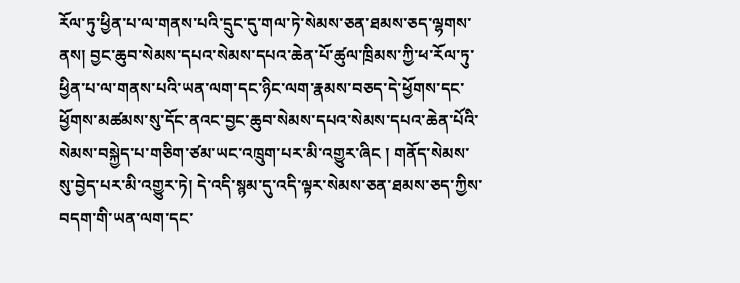རོལ་ཏུ་ཕྱིན་པ་ལ་གནས་པའི་དྲུང་དུ་གལ་ཏེ་སེམས་ཅན་ཐམས་ཅད་ལྷགས་ནས། བྱང་ཆུབ་སེམས་དཔའ་སེམས་དཔའ་ཆེན་པོ་ཚུལ་ཁྲིམས་ཀྱི་ཕ་རོལ་ཏུ་ཕྱིན་པ་ལ་གནས་པའི་ཡན་ལག་དང་ཉིང་ལག་རྣམས་བཅད་དེ་ཕྱོགས་དང་ཕྱོགས་མཚམས་སུ་དོང་ནའང་བྱང་ཆུབ་སེམས་དཔའ་སེམས་དཔའ་ཆེན་པོའི་སེམས་བསྐྱེད་པ་གཅིག་ཙམ་ཡང་འཁྲུག་པར་མི་འགྱུར་ཞིང ། གནོད་སེམས་སུ་བྱེད་པར་མི་འགྱུར་ཏེ། དེ་འདི་སྙམ་དུ་འདི་ལྟར་སེམས་ཅན་ཐམས་ཅད་ཀྱིས་བདག་གི་ཡན་ལག་དང་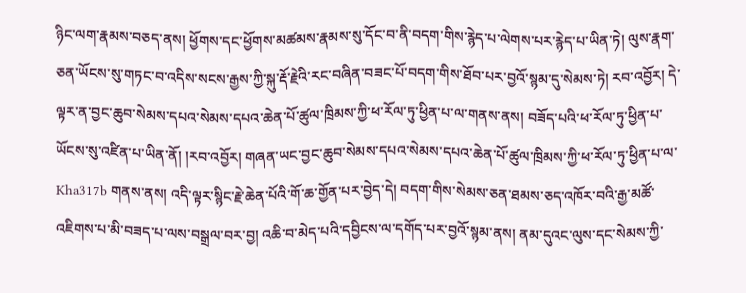ཉིང་ལག་རྣམས་བཅད་ནས། ཕྱོགས་དང་ཕྱོགས་མཚམས་རྣམས་སུ་དོང་བ་ནི་བདག་གིས་རྙེད་པ་ལེགས་པར་རྙེད་པ་ཡིན་ཏེ། ལུས་རྣག་ཅན་ཡོངས་སུ་གཏང་བ་འདིས་སངས་རྒྱས་ཀྱི་སྐུ་རྡོ་རྗེའི་རང་བཞིན་བཟང་པོ་བདག་གིས་ཐོབ་པར་བྱའོ་སྙམ་དུ་སེམས་ཏེ། རབ་འབྱོར། དེ་ལྟར་ན་བྱང་ཆུབ་སེམས་དཔའ་སེམས་དཔའ་ཆེན་པོ་ཚུལ་ཁྲིམས་ཀྱི་ཕ་རོལ་ཏུ་ཕྱིན་པ་ལ་གནས་ནས། བཟོད་པའི་ཕ་རོལ་ཏུ་ཕྱིན་པ་ཡོངས་སུ་འཛིན་པ་ཡིན་ནོ། །རབ་འབྱོར། གཞན་ཡང་བྱང་ཆུབ་སེམས་དཔའ་སེམས་དཔའ་ཆེན་པོ་ཚུལ་ཁྲིམས་ཀྱི་ཕ་རོལ་ཏུ་ཕྱིན་པ་ལ་ Kha317b གནས་ནས། འདི་ལྟར་སྙིང་རྗེ་ཆེན་པོའི་གོ་ཆ་གྱོན་པར་བྱེད་དེ། བདག་གིས་སེམས་ཅན་ཐམས་ཅད་འཁོར་བའི་རྒྱ་མཚོ་འཇིགས་པ་མི་བཟད་པ་ལས་བསྒྲལ་བར་བྱ། འཆི་བ་མེད་པའི་དབྱིངས་ལ་དགོད་པར་བྱའོ་སྙམ་ནས། ནམ་དུའང་ལུས་དང་སེམས་ཀྱི་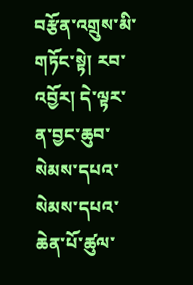བརྩོན་འགྲུས་མི་གཏོང་སྟེ། རབ་འབྱོར། དེ་ལྟར་ན་བྱང་ཆུབ་སེམས་དཔའ་སེམས་དཔའ་ཆེན་པོ་ཚུལ་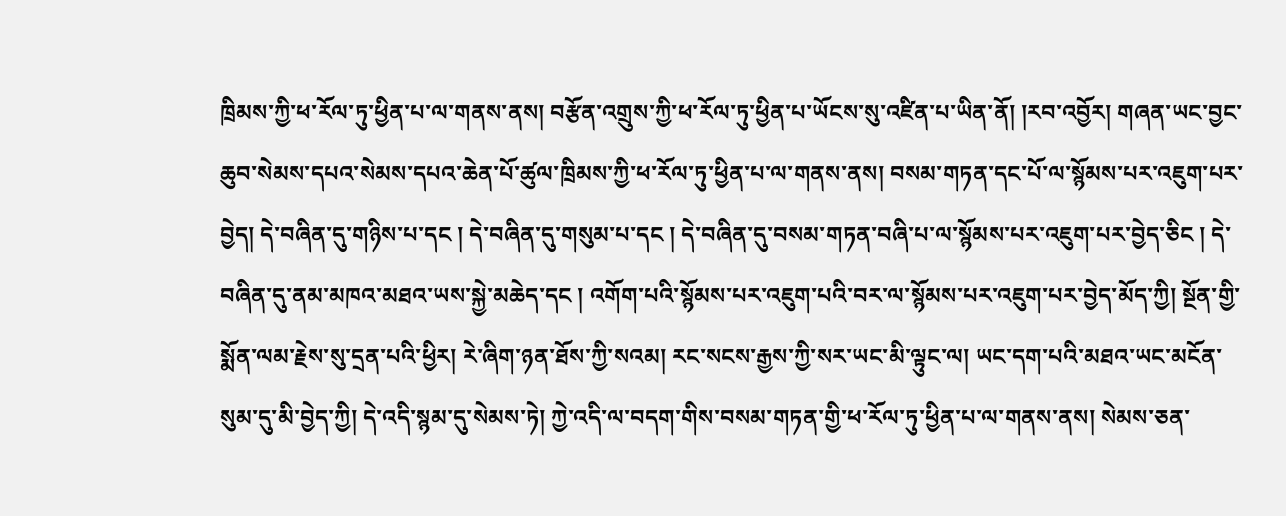ཁྲིམས་ཀྱི་ཕ་རོལ་ཏུ་ཕྱིན་པ་ལ་གནས་ནས། བརྩོན་འགྲུས་ཀྱི་ཕ་རོལ་ཏུ་ཕྱིན་པ་ཡོངས་སུ་འཛིན་པ་ཡིན་ནོ། །རབ་འབྱོར། གཞན་ཡང་བྱང་ཆུབ་སེམས་དཔའ་སེམས་དཔའ་ཆེན་པོ་ཚུལ་ཁྲིམས་ཀྱི་ཕ་རོལ་ཏུ་ཕྱིན་པ་ལ་གནས་ནས། བསམ་གཏན་དང་པོ་ལ་སྙོམས་པར་འཇུག་པར་བྱེད། དེ་བཞིན་དུ་གཉིས་པ་དང ། དེ་བཞིན་དུ་གསུམ་པ་དང ། དེ་བཞིན་དུ་བསམ་གཏན་བཞི་པ་ལ་སྙོམས་པར་འཇུག་པར་བྱེད་ཅིང ། དེ་བཞིན་དུ་ནམ་མཁའ་མཐའ་ཡས་སྐྱེ་མཆེད་དང ། འགོག་པའི་སྙོམས་པར་འཇུག་པའི་བར་ལ་སྙོམས་པར་འཇུག་པར་བྱེད་མོད་ཀྱི། སྔོན་གྱི་སྨོན་ལམ་རྗེས་སུ་དྲན་པའི་ཕྱིར། རེ་ཞིག་ཉན་ཐོས་ཀྱི་སའམ། རང་སངས་རྒྱས་ཀྱི་སར་ཡང་མི་ལྟུང་ལ། ཡང་དག་པའི་མཐའ་ཡང་མངོན་སུམ་དུ་མི་བྱེད་ཀྱི། དེ་འདི་སྙམ་དུ་སེམས་ཏེ། ཀྱེ་འདི་ལ་བདག་གིས་བསམ་གཏན་གྱི་ཕ་རོལ་ཏུ་ཕྱིན་པ་ལ་གནས་ནས། སེམས་ཅན་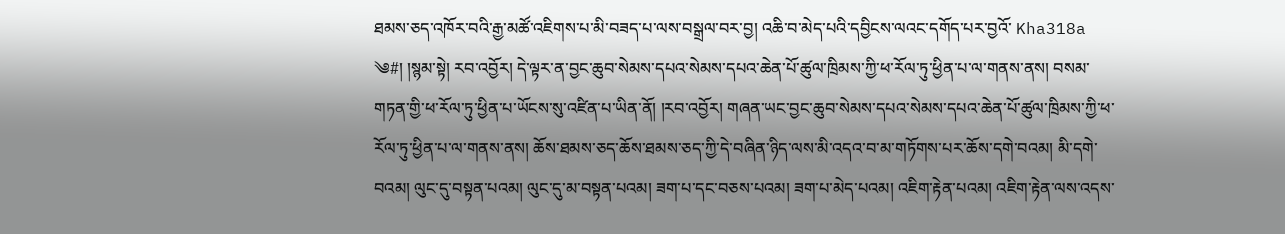ཐམས་ཅད་འཁོར་བའི་རྒྱ་མཚོ་འཇིགས་པ་མི་བཟད་པ་ལས་བསྒྲལ་བར་བྱ། འཆི་བ་མེད་པའི་དབྱིངས་ལའང་དགོད་པར་བྱའོ་ Kha318a ༄#། །སྙམ་སྟེ། རབ་འབྱོར། དེ་ལྟར་ན་བྱང་ཆུབ་སེམས་དཔའ་སེམས་དཔའ་ཆེན་པོ་ཚུལ་ཁྲིམས་ཀྱི་ཕ་རོལ་ཏུ་ཕྱིན་པ་ལ་གནས་ནས། བསམ་གཏན་གྱི་ཕ་རོལ་ཏུ་ཕྱིན་པ་ཡོངས་སུ་འཛིན་པ་ཡིན་ནོ། །རབ་འབྱོར། གཞན་ཡང་བྱང་ཆུབ་སེམས་དཔའ་སེམས་དཔའ་ཆེན་པོ་ཚུལ་ཁྲིམས་ཀྱི་ཕ་རོལ་ཏུ་ཕྱིན་པ་ལ་གནས་ནས། ཆོས་ཐམས་ཅད་ཆོས་ཐམས་ཅད་ཀྱི་དེ་བཞིན་ཉིད་ལས་མི་འདའ་བ་མ་གཏོགས་པར་ཆོས་དགེ་བའམ། མི་དགེ་བའམ། ལུང་དུ་བསྟན་པའམ། ལུང་དུ་མ་བསྟན་པའམ། ཟག་པ་དང་བཅས་པའམ། ཟག་པ་མེད་པའམ། འཇིག་རྟེན་པའམ། འཇིག་རྟེན་ལས་འདས་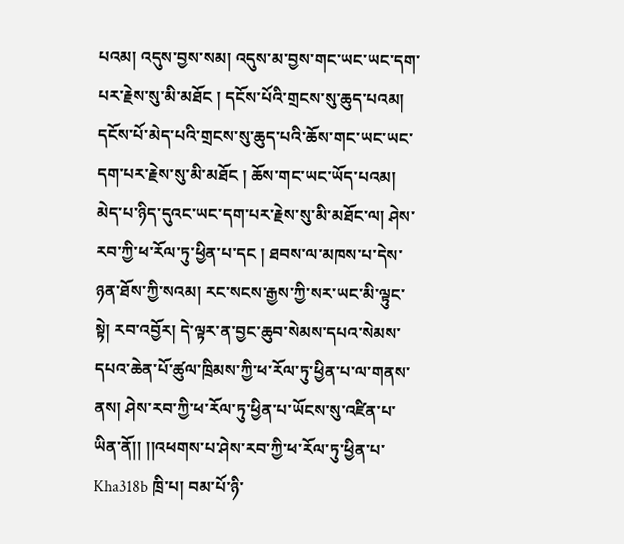པའམ། འདུས་བྱས་སམ། འདུས་མ་བྱས་གང་ཡང་ཡང་དག་པར་རྗེས་སུ་མི་མཐོང ། དངོས་པོའི་གྲངས་སུ་ཆུད་པའམ། དངོས་པོ་མེད་པའི་གྲངས་སུ་ཆུད་པའི་ཆོས་གང་ཡང་ཡང་དག་པར་རྗེས་སུ་མི་མཐོང ། ཆོས་གང་ཡང་ཡོད་པའམ། མེད་པ་ཉིད་དུའང་ཡང་དག་པར་རྗེས་སུ་མི་མཐོང་ལ། ཤེས་རབ་ཀྱི་ཕ་རོལ་ཏུ་ཕྱིན་པ་དང ། ཐབས་ལ་མཁས་པ་དེས་ཉན་ཐོས་ཀྱི་སའམ། རང་སངས་རྒྱས་ཀྱི་སར་ཡང་མི་ལྟུང་སྟེ། རབ་འབྱོར། དེ་ལྟར་ན་བྱང་ཆུབ་སེམས་དཔའ་སེམས་དཔའ་ཆེན་པོ་ཚུལ་ཁྲིམས་ཀྱི་ཕ་རོལ་ཏུ་ཕྱིན་པ་ལ་གནས་ནས། ཤེས་རབ་ཀྱི་ཕ་རོལ་ཏུ་ཕྱིན་པ་ཡོངས་སུ་འཛིན་པ་ཡིན་ནོ།། །།འཕགས་པ་ཤེས་རབ་ཀྱི་ཕ་རོལ་ཏུ་ཕྱིན་པ་ Kha318b ཁྲི་པ། བམ་པོ་ཉི་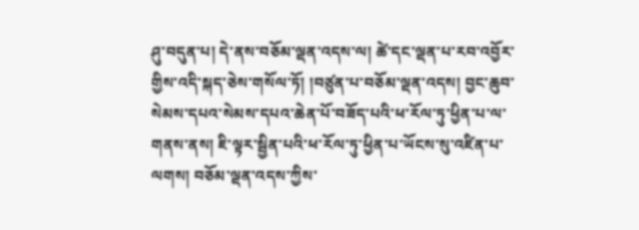ཤུ་བདུན་པ། དེ་ནས་བཅོམ་ལྡན་འདས་ལ། ཚེ་དང་ལྡན་པ་རབ་འབྱོར་གྱིས་འདི་སྐད་ཅེས་གསོལ་ཏོ། །བཙུན་པ་བཅོམ་ལྡན་འདས། བྱང་ཆུབ་སེམས་དཔའ་སེམས་དཔའ་ཆེན་པོ་བཟོད་པའི་ཕ་རོལ་ཏུ་ཕྱིན་པ་ལ་གནས་ནས། ཇི་ལྟར་སྦྱིན་པའི་ཕ་རོལ་ཏུ་ཕྱིན་པ་ཡོངས་སུ་འཛིན་པ་ལགས། བཅོམ་ལྡན་འདས་ཀྱིས་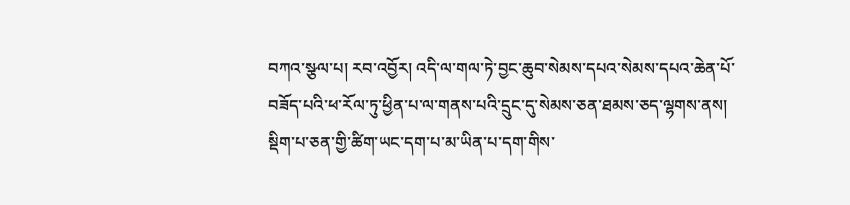བཀའ་སྩལ་པ། རབ་འབྱོར། འདི་ལ་གལ་ཏེ་བྱང་ཆུབ་སེམས་དཔའ་སེམས་དཔའ་ཆེན་པོ་བཟོད་པའི་ཕ་རོལ་ཏུ་ཕྱིན་པ་ལ་གནས་པའི་དྲུང་དུ་སེམས་ཅན་ཐམས་ཅད་ལྷགས་ནས། སྡིག་པ་ཅན་གྱི་ཚིག་ཡང་དག་པ་མ་ཡིན་པ་དག་གིས་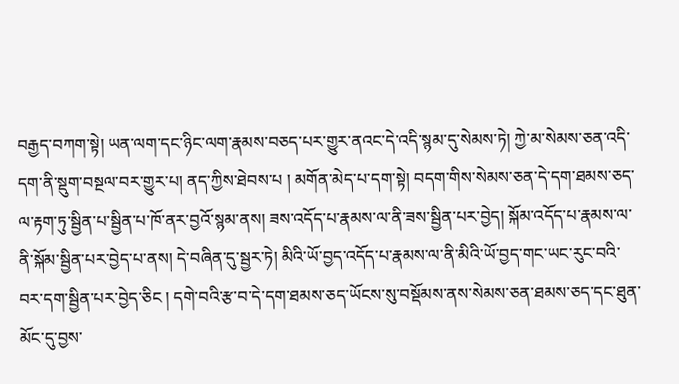བརྒྱད་བཀག་སྟེ། ཡན་ལག་དང་ཉིང་ལག་རྣམས་བཅད་པར་གྱུར་ནའང་དེ་འདི་སྙམ་དུ་སེམས་ཏེ། ཀྱེ་མ་སེམས་ཅན་འདི་དག་ནི་སྡུག་བསྔལ་བར་གྱུར་པ། ནད་ཀྱིས་ཐེབས་པ ། མགོན་མེད་པ་དག་སྟེ། བདག་གིས་སེམས་ཅན་དེ་དག་ཐམས་ཅད་ལ་རྟག་ཏུ་སྦྱིན་པ་སྦྱིན་པ་ཁོ་ནར་བྱའོ་སྙམ་ནས། ཟས་འདོད་པ་རྣམས་ལ་ནི་ཟས་སྦྱིན་པར་བྱེད། སྐོམ་འདོད་པ་རྣམས་ལ་ནི་སྐོམ་སྦྱིན་པར་བྱེད་པ་ནས། དེ་བཞིན་དུ་སྦྱར་ཏེ། མིའི་ཡོ་བྱད་འདོད་པ་རྣམས་ལ་ནི་མིའི་ཡོ་བྱད་གང་ཡང་རུང་བའི་བར་དག་སྦྱིན་པར་བྱེད་ཅིང ། དགེ་བའི་རྩ་བ་དེ་དག་ཐམས་ཅད་ཡོངས་སུ་བསྡོམས་ནས་སེམས་ཅན་ཐམས་ཅད་དང་ཐུན་མོང་དུ་བྱས་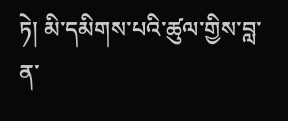ཏེ། མི་དམིགས་པའི་ཚུལ་གྱིས་བླ་ན་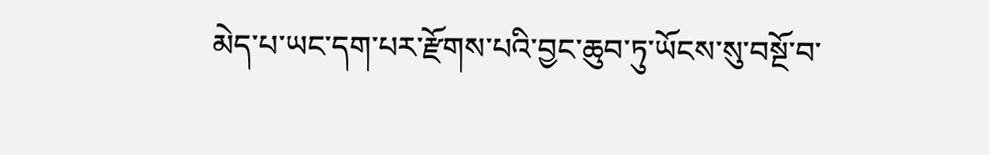མེད་པ་ཡང་དག་པར་རྫོགས་པའི་བྱང་ཆུབ་ཏུ་ཡོངས་སུ་བསྔོ་བ་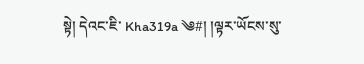སྟེ། དེའང་ཇི་ Kha319a ༄#། །ལྟར་ཡོངས་སུ་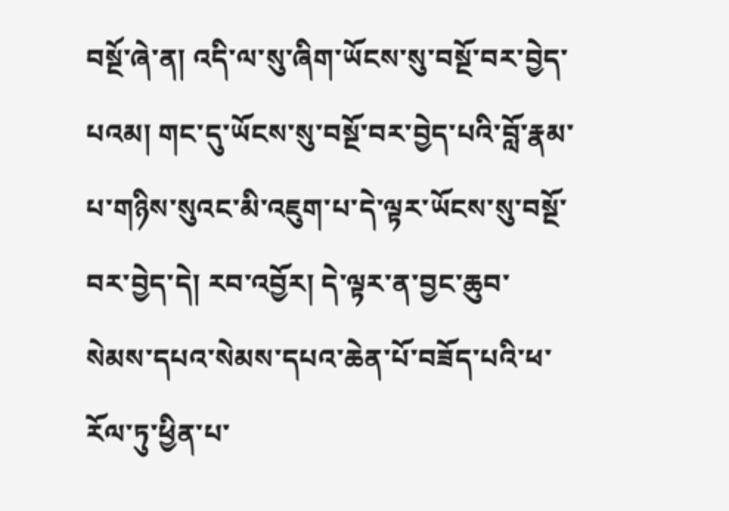བསྔོ་ཞེ་ན། འདི་ལ་སུ་ཞིག་ཡོངས་སུ་བསྔོ་བར་བྱེད་པའམ། གང་དུ་ཡོངས་སུ་བསྔོ་བར་བྱེད་པའི་བློ་རྣམ་པ་གཉིས་སུའང་མི་འཇུག་པ་དེ་ལྟར་ཡོངས་སུ་བསྔོ་བར་བྱེད་དེ། རབ་འབྱོར། དེ་ལྟར་ན་བྱང་ཆུབ་སེམས་དཔའ་སེམས་དཔའ་ཆེན་པོ་བཟོད་པའི་ཕ་རོལ་ཏུ་ཕྱིན་པ་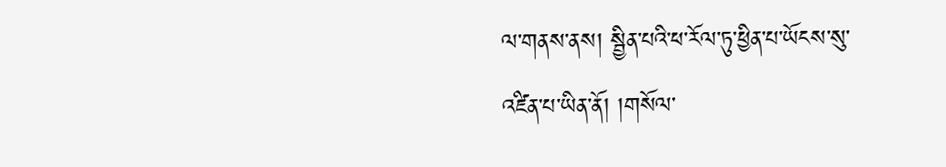ལ་གནས་ནས། སྦྱིན་པའི་ཕ་རོལ་ཏུ་ཕྱིན་པ་ཡོངས་སུ་འཛིན་པ་ཡིན་ནོ། །གསོལ་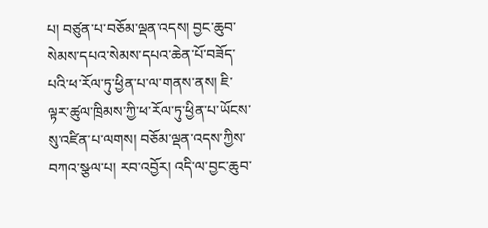པ། བཙུན་པ་བཅོམ་ལྡན་འདས། བྱང་ཆུབ་སེམས་དཔའ་སེམས་དཔའ་ཆེན་པོ་བཟོད་པའི་ཕ་རོལ་ཏུ་ཕྱིན་པ་ལ་གནས་ནས། ཇི་ལྟར་ཚུལ་ཁྲིམས་ཀྱི་ཕ་རོལ་ཏུ་ཕྱིན་པ་ཡོངས་སུ་འཛིན་པ་ལགས། བཅོམ་ལྡན་འདས་ཀྱིས་བཀའ་སྩལ་པ། རབ་འབྱོར། འདི་ལ་བྱང་ཆུབ་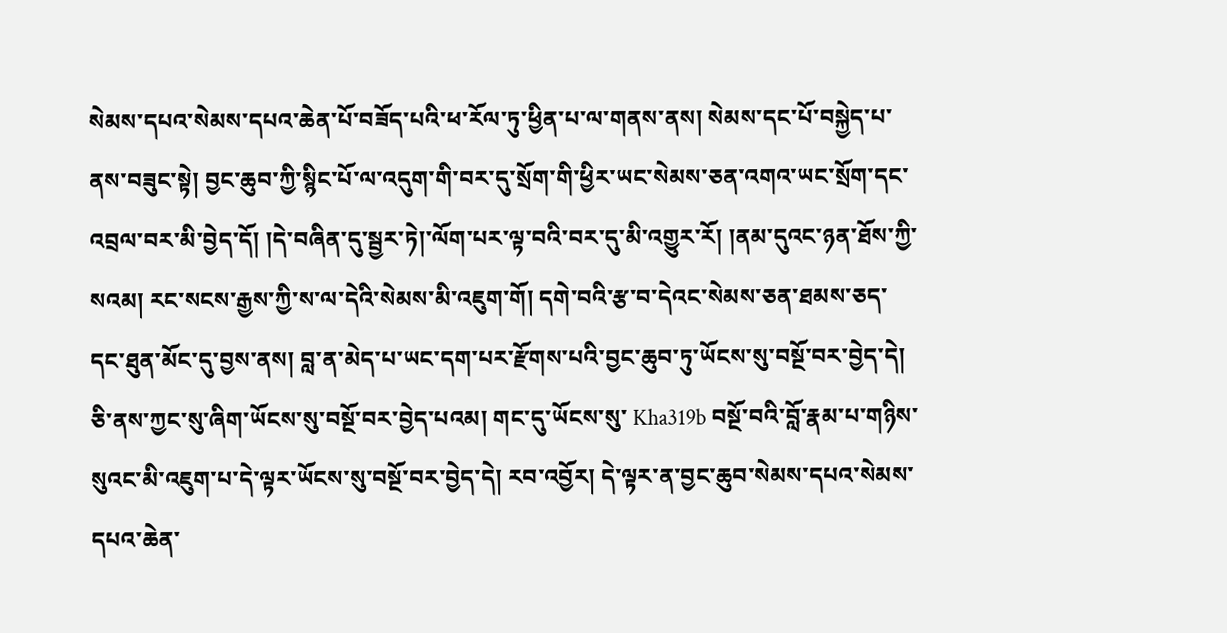སེམས་དཔའ་སེམས་དཔའ་ཆེན་པོ་བཟོད་པའི་ཕ་རོལ་ཏུ་ཕྱིན་པ་ལ་གནས་ནས། སེམས་དང་པོ་བསྐྱེད་པ་ནས་བཟུང་སྟེ། བྱང་ཆུབ་ཀྱི་སྙིང་པོ་ལ་འདུག་གི་བར་དུ་སྲོག་གི་ཕྱིར་ཡང་སེམས་ཅན་འགའ་ཡང་སྲོག་དང་འབྲལ་བར་མི་བྱེད་དོ། །དེ་བཞིན་དུ་སྦྱར་ཏེ།་ལོག་པར་ལྟ་བའི་བར་དུ་མི་འགྱུར་རོ། །ནམ་དུའང་ཉན་ཐོས་ཀྱི་སའམ། རང་སངས་རྒྱས་ཀྱི་ས་ལ་དེའི་སེམས་མི་འཇུག་གོ། དགེ་བའི་རྩ་བ་དེའང་སེམས་ཅན་ཐམས་ཅད་དང་ཐུན་མོང་དུ་བྱས་ནས། བླ་ན་མེད་པ་ཡང་དག་པར་རྫོགས་པའི་བྱང་ཆུབ་ཏུ་ཡོངས་སུ་བསྔོ་བར་བྱེད་དེ། ཅི་ནས་ཀྱང་སུ་ཞིག་ཡོངས་སུ་བསྔོ་བར་བྱེད་པའམ། གང་དུ་ཡོངས་སུ་ Kha319b བསྔོ་བའི་བློ་རྣམ་པ་གཉིས་སུའང་མི་འཇུག་པ་དེ་ལྟར་ཡོངས་སུ་བསྔོ་བར་བྱེད་དེ། རབ་འབྱོར། དེ་ལྟར་ན་བྱང་ཆུབ་སེམས་དཔའ་སེམས་དཔའ་ཆེན་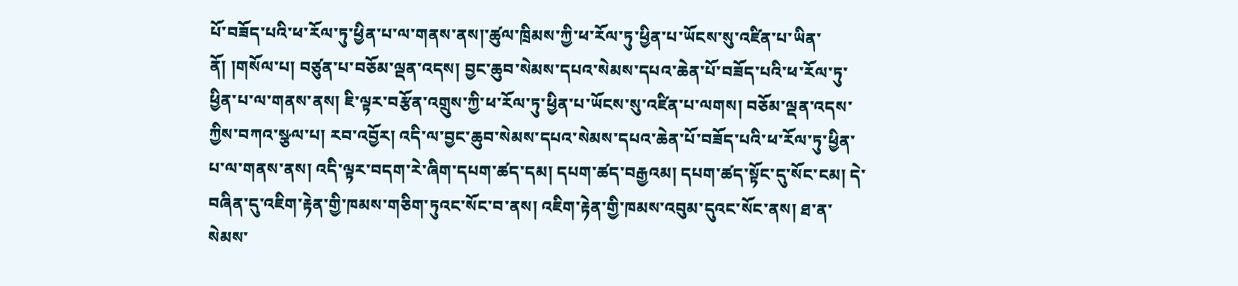པོ་བཟོད་པའི་ཕ་རོལ་ཏུ་ཕྱིན་པ་ལ་གནས་ནས།་ཚུལ་ཁྲིམས་ཀྱི་ཕ་རོལ་ཏུ་ཕྱིན་པ་ཡོངས་སུ་འཛིན་པ་ཡིན་ནོ། །གསོལ་པ། བཙུན་པ་བཅོམ་ལྡན་འདས། བྱང་ཆུབ་སེམས་དཔའ་སེམས་དཔའ་ཆེན་པོ་བཟོད་པའི་ཕ་རོལ་ཏུ་ཕྱིན་པ་ལ་གནས་ནས། ཇི་ལྟར་བརྩོན་འགྲུས་ཀྱི་ཕ་རོལ་ཏུ་ཕྱིན་པ་ཡོངས་སུ་འཛིན་པ་ལགས། བཅོམ་ལྡན་འདས་ཀྱིས་བཀའ་སྩལ་པ། རབ་འབྱོར། འདི་ལ་བྱང་ཆུབ་སེམས་དཔའ་སེམས་དཔའ་ཆེན་པོ་བཟོད་པའི་ཕ་རོལ་ཏུ་ཕྱིན་པ་ལ་གནས་ནས། འདི་ལྟར་བདག་རེ་ཞིག་དཔག་ཚད་དམ། དཔག་ཚད་བརྒྱའམ། དཔག་ཚད་སྟོང་དུ་སོང་ངམ། དེ་བཞིན་དུ་འཇིག་རྟེན་གྱི་ཁམས་གཅིག་ཏུའང་སོང་བ་ནས། འཇིག་རྟེན་གྱི་ཁམས་འབུམ་དུའང་སོང་ནས། ཐ་ན་སེམས་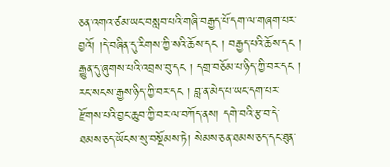ཅན་འགའ་ཙམ་ཡང་བསླབ་པའི་གཞི་བརྒྱད་པོ་དག་ལ་གཞག་པར་བྱའོ། །དེ་བཞིན་དུ་རིགས་ཀྱི་སའི་ཆོས་དང ། བརྒྱད་པའི་ཆོས་དང ། རྒྱུན་དུ་ཞུགས་པའི་འབྲས་བུ་དང ། དགྲ་བཅོམ་པ་ཉིད་ཀྱི་བར་དང ། རང་སངས་རྒྱས་ཉིད་ཀྱི་བར་དང ། བླ་ན་མེད་པ་ཡང་དག་པར་རྫོགས་པའི་བྱང་ཆུབ་ཀྱི་བར་ལ་བཀོད་ནས། དགེ་བའི་རྩ་བ་དེ་ཐམས་ཅད་ཡོངས་སུ་བསྔོམས་ཏེ། སེམས་ཅན་ཐམས་ཅད་དང་ཐུན་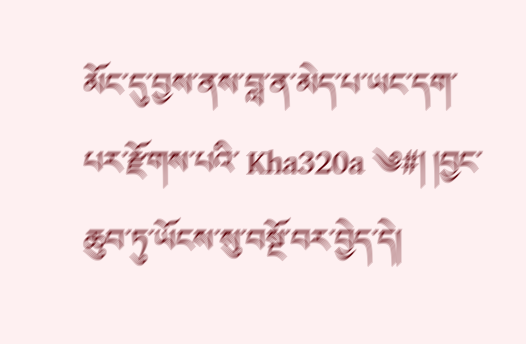མོང་དུ་བྱས་ནས་བླ་ན་མེད་པ་ཡང་དག་པར་རྫོགས་པའི་ Kha320a ༄#། །བྱང་ཆུབ་ཏུ་ཡོངས་སུ་བསྔོ་བར་བྱེད་དེ།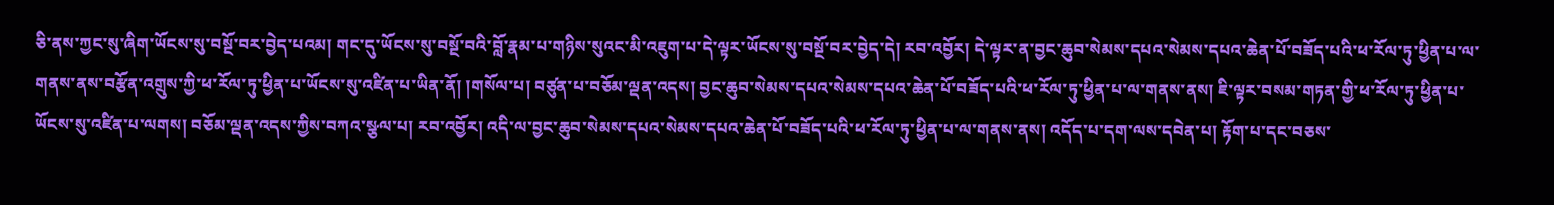ཅི་ནས་ཀྱང་སུ་ཞིག་ཡོངས་སུ་བསྔོ་བར་བྱེད་པའམ། གང་དུ་ཡོངས་སུ་བསྔོ་བའི་བློ་རྣམ་པ་གཉིས་སུའང་མི་འཇུག་པ་དེ་ལྟར་ཡོངས་སུ་བསྔོ་བར་བྱེད་དེ། རབ་འབྱོར། དེ་ལྟར་ན་བྱང་ཆུབ་སེམས་དཔའ་སེམས་དཔའ་ཆེན་པོ་བཟོད་པའི་ཕ་རོལ་ཏུ་ཕྱིན་པ་ལ་གནས་ནས་བརྩོན་འགྲུས་ཀྱི་ཕ་རོལ་ཏུ་ཕྱིན་པ་ཡོངས་སུ་འཛིན་པ་ཡིན་ནོ། །གསོལ་པ། བཙུན་པ་བཅོམ་ལྡན་འདས། བྱང་ཆུབ་སེམས་དཔའ་སེམས་དཔའ་ཆེན་པོ་བཟོད་པའི་ཕ་རོལ་ཏུ་ཕྱིན་པ་ལ་གནས་ནས། ཇི་ལྟར་བསམ་གཏན་གྱི་ཕ་རོལ་ཏུ་ཕྱིན་པ་ཡོངས་སུ་འཛིན་པ་ལགས། བཅོམ་ལྡན་འདས་ཀྱིས་བཀའ་སྩལ་པ། རབ་འབྱོར། འདི་ལ་བྱང་ཆུབ་སེམས་དཔའ་སེམས་དཔའ་ཆེན་པོ་བཟོད་པའི་ཕ་རོལ་ཏུ་ཕྱིན་པ་ལ་གནས་ནས། འདོད་པ་དག་ལས་དབེན་པ། རྟོག་པ་དང་བཅས་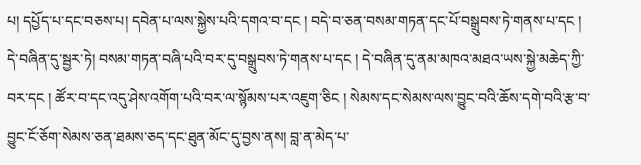པ། དཔྱོད་པ་དང་བཅས་པ། དབེན་པ་ལས་སྐྱེས་པའི་དགའ་བ་དང ། བདེ་བ་ཅན་བསམ་གཏན་དང་པོ་བསྒྲུབས་ཏེ་གནས་པ་དང ། དེ་བཞིན་དུ་སྦྱར་ཏེ། བསམ་གཏན་བཞི་པའི་བར་དུ་བསྒྲུབས་ཏེ་གནས་པ་དང ། དེ་བཞིན་དུ་ནམ་མཁའ་མཐའ་ཡས་སྐྱེ་མཆེད་ཀྱི་བར་དང ། ཚོར་བ་དང་འདུ་ཤེས་འགོག་པའི་བར་ལ་སྙོམས་པར་འཇུག་ཅིང ། སེམས་དང་སེམས་ལས་བྱུང་བའི་ཆོས་དགེ་བའི་རྩ་བ་བྱུང་ངོ་ཅོག་སེམས་ཅན་ཐམས་ཅད་དང་ཐུན་མོང་དུ་བྱས་ནས། བླ་ན་མེད་པ་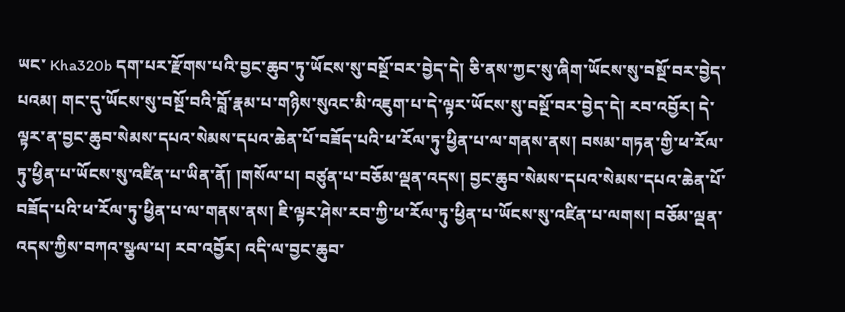ཡང་ Kha320b དག་པར་རྫོགས་པའི་བྱང་ཆུབ་ཏུ་ཡོངས་སུ་བསྔོ་བར་བྱེད་དེ། ཅི་ནས་ཀྱང་སུ་ཞིག་ཡོངས་སུ་བསྔོ་བར་བྱེད་པའམ། གང་དུ་ཡོངས་སུ་བསྔོ་བའི་བློ་རྣམ་པ་གཉིས་སུའང་མི་འཇུག་པ་དེ་ལྟར་ཡོངས་སུ་བསྔོ་བར་བྱེད་དེ། རབ་འབྱོར། དེ་ལྟར་ན་བྱང་ཆུབ་སེམས་དཔའ་སེམས་དཔའ་ཆེན་པོ་བཟོད་པའི་ཕ་རོལ་ཏུ་ཕྱིན་པ་ལ་གནས་ནས། བསམ་གཏན་གྱི་ཕ་རོལ་ཏུ་ཕྱིན་པ་ཡོངས་སུ་འཛིན་པ་ཡིན་ནོ། །གསོལ་པ། བཙུན་པ་བཅོམ་ལྡན་འདས། བྱང་ཆུབ་སེམས་དཔའ་སེམས་དཔའ་ཆེན་པོ་བཟོད་པའི་ཕ་རོལ་ཏུ་ཕྱིན་པ་ལ་གནས་ནས། ཇི་ལྟར་ཤེས་རབ་ཀྱི་ཕ་རོལ་ཏུ་ཕྱིན་པ་ཡོངས་སུ་འཛིན་པ་ལགས། བཅོམ་ལྡན་འདས་ཀྱིས་བཀའ་སྩལ་པ། རབ་འབྱོར། འདི་ལ་བྱང་ཆུབ་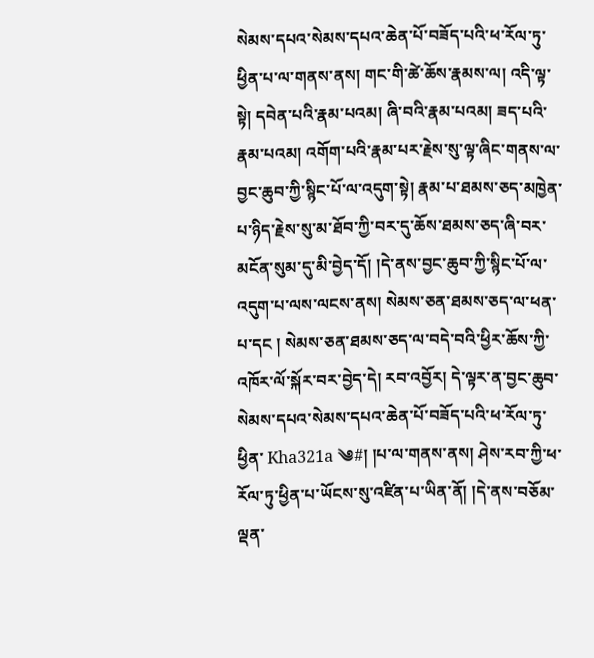སེམས་དཔའ་སེམས་དཔའ་ཆེན་པོ་བཟོད་པའི་ཕ་རོལ་ཏུ་ཕྱིན་པ་ལ་གནས་ནས། གང་གི་ཚེ་ཆོས་རྣམས་ལ། འདི་ལྟ་སྟེ། དབེན་པའི་རྣམ་པའམ། ཞི་བའི་རྣམ་པའམ། ཟད་པའི་རྣམ་པའམ། འགོག་པའི་རྣམ་པར་རྗེས་སུ་ལྟ་ཞིང་གནས་ལ་བྱང་ཆུབ་ཀྱི་སྙིང་པོ་ལ་འདུག་སྟེ། རྣམ་པ་ཐམས་ཅད་མཁྱེན་པ་ཉིད་རྗེས་སུ་མ་ཐོབ་ཀྱི་བར་དུ་ཆོས་ཐམས་ཅད་ཞི་བར་མངོན་སུམ་དུ་མི་བྱེད་དོ། །དེ་ནས་བྱང་ཆུབ་ཀྱི་སྙིང་པོ་ལ་འདུག་པ་ལས་ལངས་ནས། སེམས་ཅན་ཐམས་ཅད་ལ་ཕན་པ་དང ། སེམས་ཅན་ཐམས་ཅད་ལ་བདེ་བའི་ཕྱིར་ཆོས་ཀྱི་འཁོར་ལོ་སྐོར་བར་བྱེད་དེ། རབ་འབྱོར། དེ་ལྟར་ན་བྱང་ཆུབ་སེམས་དཔའ་སེམས་དཔའ་ཆེན་པོ་བཟོད་པའི་ཕ་རོལ་ཏུ་ཕྱིན་ Kha321a ༄#། །པ་ལ་གནས་ནས། ཤེས་རབ་ཀྱི་ཕ་རོལ་ཏུ་ཕྱིན་པ་ཡོངས་སུ་འཛིན་པ་ཡིན་ནོ། །དེ་ནས་བཅོམ་ལྡན་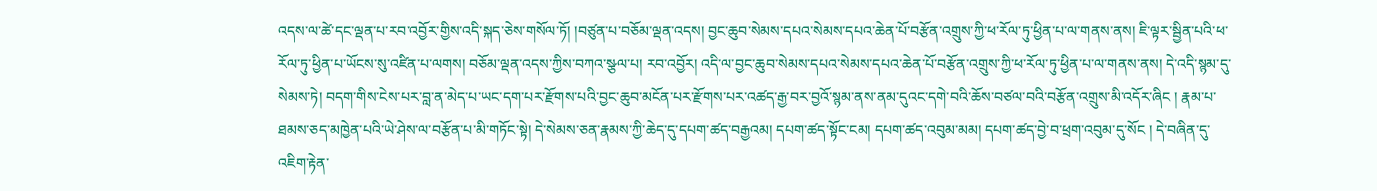འདས་ལ་ཚེ་དང་ལྡན་པ་རབ་འབྱོར་གྱིས་འདི་སྐད་ཅེས་གསོལ་ཏོ། །བཙུན་པ་བཅོམ་ལྡན་འདས། བྱང་ཆུབ་སེམས་དཔའ་སེམས་དཔའ་ཆེན་པོ་བརྩོན་འགྲུས་ཀྱི་ཕ་རོལ་ཏུ་ཕྱིན་པ་ལ་གནས་ནས། ཇི་ལྟར་སྦྱིན་པའི་ཕ་རོལ་ཏུ་ཕྱིན་པ་ཡོངས་སུ་འཛིན་པ་ལགས། བཅོམ་ལྡན་འདས་ཀྱིས་བཀའ་སྩལ་པ། རབ་འབྱོར། འདི་ལ་བྱང་ཆུབ་སེམས་དཔའ་སེམས་དཔའ་ཆེན་པོ་བརྩོན་འགྲུས་ཀྱི་ཕ་རོལ་ཏུ་ཕྱིན་པ་ལ་གནས་ནས། དེ་འདི་སྙམ་དུ་སེམས་ཏེ། བདག་གིས་ངེས་པར་བླ་ན་མེད་པ་ཡང་དག་པར་རྫོགས་པའི་བྱང་ཆུབ་མངོན་པར་རྫོགས་པར་འཚད་རྒྱ་བར་བྱའོ་སྙམ་ནས་ནམ་དུའང་དགེ་བའི་ཆོས་བཙལ་བའི་བརྩོན་འགྲུས་མི་འདོར་ཞིང ། རྣམ་པ་ཐམས་ཅད་མཁྱེན་པའི་ཡེ་ཤེས་ལ་བརྩོན་པ་མི་གཏོང་སྟེ། དེ་སེམས་ཅན་རྣམས་ཀྱི་ཆེད་དུ་དཔག་ཚད་བརྒྱའམ། དཔག་ཚད་སྟོང་ངམ། དཔག་ཚད་འབུམ་མམ། དཔག་ཚད་བྱེ་བ་ཕྲག་འབུམ་དུ་སོང ། དེ་བཞིན་དུ་འཇིག་རྟེན་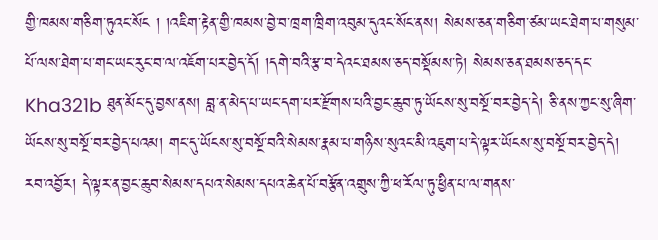གྱི་ཁམས་གཅིག་ཏུའང་སོང ། །འཇིག་རྟེན་གྱི་ཁམས་བྱེ་བ་ཁྲག་ཁྲིག་འབུམ་དུའང་སོང་ནས། སེམས་ཅན་གཅིག་ཙམ་ཡང་ཐེག་པ་གསུམ་པོ་ལས་ཐེག་པ་གང་ཡང་རུང་བ་ལ་འཇོག་པར་བྱེད་དོ། །དགེ་བའི་རྩ་བ་དེའང་ཐམས་ཅད་བསྡོམས་ཏེ། སེམས་ཅན་ཐམས་ཅད་དང་ Kha321b ཐུན་མོང་དུ་བྱས་ནས། བླ་ན་མེད་པ་ཡང་དག་པར་རྫོགས་པའི་བྱང་ཆུབ་ཏུ་ཡོངས་སུ་བསྔོ་བར་བྱེད་དེ། ཅི་ནས་ཀྱང་སུ་ཞིག་ཡོངས་སུ་བསྔོ་བར་བྱེད་པའམ། གང་དུ་ཡོངས་སུ་བསྔོ་བའི་སེམས་རྣམ་པ་གཉིས་སུའང་མི་འཇུག་པ་དེ་ལྟར་ཡོངས་སུ་བསྔོ་བར་བྱེད་དེ། རབ་འབྱོར། དེ་ལྟར་ན་བྱང་ཆུབ་སེམས་དཔའ་སེམས་དཔའ་ཆེན་པོ་བརྩོན་འགྲུས་ཀྱི་ཕ་རོལ་ཏུ་ཕྱིན་པ་ལ་གནས་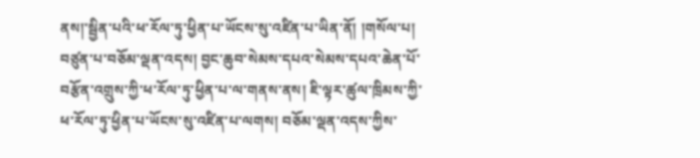ནས།་སྦྱིན་པའི་ཕ་རོལ་ཏུ་ཕྱིན་པ་ཡོངས་སུ་འཛིན་པ་ཡིན་ནོ། །གསོལ་པ། བཙུན་པ་བཅོམ་ལྡན་འདས། བྱང་ཆུབ་སེམས་དཔའ་སེམས་དཔའ་ཆེན་པོ་བརྩོན་འགྲུས་ཀྱི་ཕ་རོལ་ཏུ་ཕྱིན་པ་ལ་གནས་ནས། ཇི་ལྟར་ཚུལ་ཁྲིམས་ཀྱི་ཕ་རོལ་ཏུ་ཕྱིན་པ་ཡོངས་སུ་འཛིན་པ་ལགས། བཅོམ་ལྡན་འདས་ཀྱིས་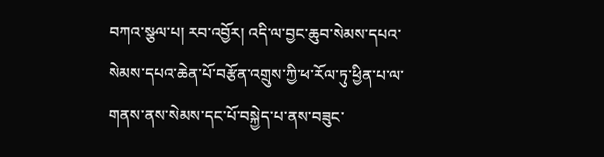བཀའ་སྩལ་པ། རབ་འབྱོར། འདི་ལ་བྱང་ཆུབ་སེམས་དཔའ་སེམས་དཔའ་ཆེན་པོ་བརྩོན་འགྲུས་ཀྱི་ཕ་རོལ་ཏུ་ཕྱིན་པ་ལ་གནས་ནས་སེམས་དང་པོ་བསྐྱེད་པ་ནས་བཟུང་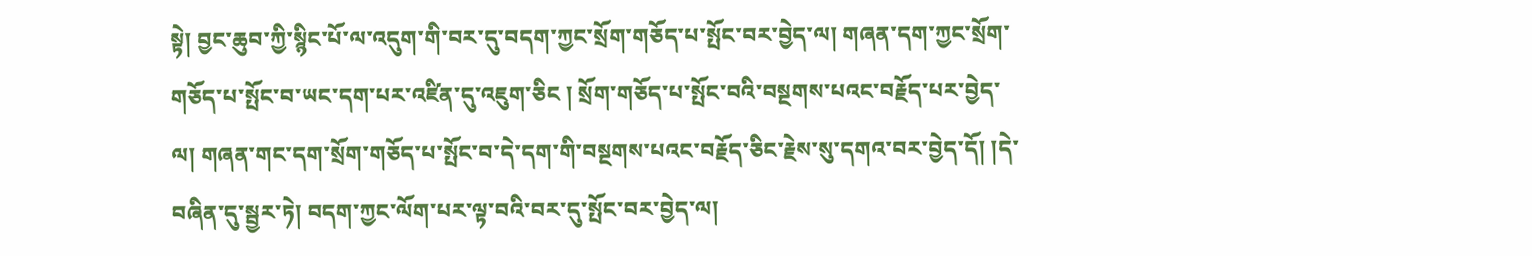སྟེ། བྱང་ཆུབ་ཀྱི་སྙིང་པོ་ལ་འདུག་གི་བར་དུ་བདག་ཀྱང་སྲོག་གཅོད་པ་སྤོང་བར་བྱེད་ལ། གཞན་དག་ཀྱང་སྲོག་གཅོད་པ་སྤོང་བ་ཡང་དག་པར་འཛིན་དུ་འཇུག་ཅིང ། སྲོག་གཅོད་པ་སྤོང་བའི་བསྔགས་པའང་བརྗོད་པར་བྱེད་ལ། གཞན་གང་དག་སྲོག་གཅོད་པ་སྤོང་བ་དེ་དག་གི་བསྔགས་པའང་བརྗོད་ཅིང་རྗེས་སུ་དགའ་བར་བྱེད་དོ། །དེ་བཞིན་དུ་སྦྱར་ཏེ། བདག་ཀྱང་ལོག་པར་ལྟ་བའི་བར་དུ་སྤོང་བར་བྱེད་ལ།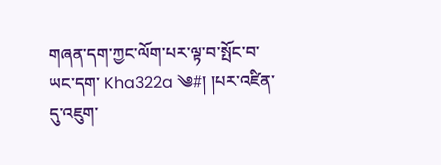གཞན་དག་ཀྱང་ལོག་པར་ལྟ་བ་སྤོང་བ་ཡང་དག་ Kha322a ༄#། །པར་འཛིན་དུ་འཇུག་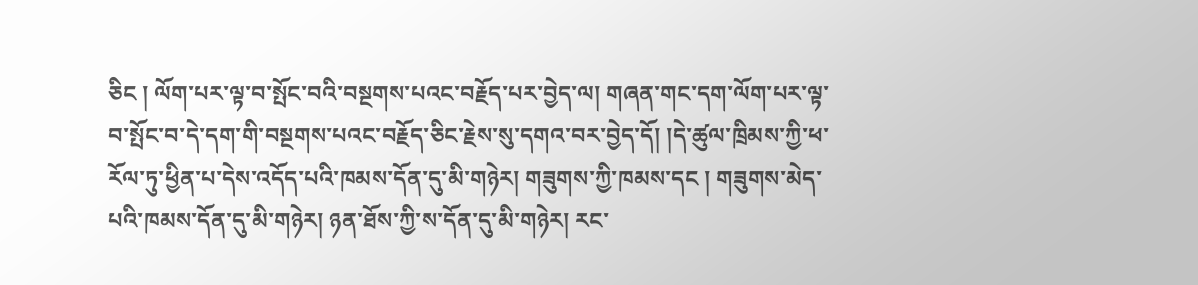ཅིང ། ལོག་པར་ལྟ་བ་སྤོང་བའི་བསྔགས་པའང་བརྗོད་པར་བྱེད་ལ། གཞན་གང་དག་ལོག་པར་ལྟ་བ་སྤོང་བ་དེ་དག་གི་བསྔགས་པའང་བརྗོད་ཅིང་རྗེས་སུ་དགའ་བར་བྱེད་དོ། །དེ་ཚུལ་ཁྲིམས་ཀྱི་ཕ་རོལ་ཏུ་ཕྱིན་པ་དེས་འདོད་པའི་ཁམས་དོན་དུ་མི་གཉེར། གཟུགས་ཀྱི་ཁམས་དང ། གཟུགས་མེད་པའི་ཁམས་དོན་དུ་མི་གཉེར། ཉན་ཐོས་ཀྱི་ས་དོན་དུ་མི་གཉེར། རང་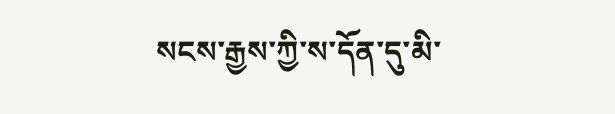སངས་རྒྱས་ཀྱི་ས་དོན་དུ་མི་